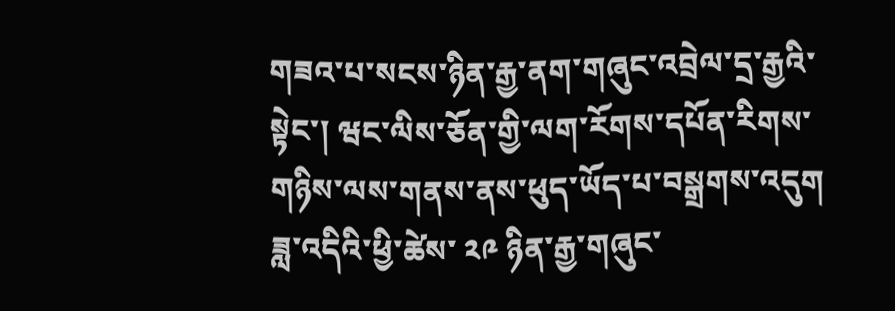གཟའ་པ་སངས་ཉིན་རྒྱ་ནག་གཞུང་འབྲེལ་དྲ་རྒྱའི་སྟེང་། ཝང་ལིས་ཅོན་གྱི་ལག་རོགས་དཔོན་རིགས་གཉིས་ལས་གནས་ནས་ཕུད་ཡོད་པ་བསྒྲགས་འདུག
ཟླ་འདིའི་ཕྱི་ཚེས་ ༢༩ ཉིན་རྒྱ་གཞུང་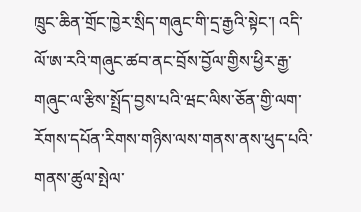ཁྲུང་ཆིན་གྲོང་ཁྱེར་སྲིད་གཞུང་གི་དྲ་རྒྱའི་སྟེང་། འདི་ལོ་ཨ་རའི་གཞུང་ཚབ་ནང་བྲོས་བྱོལ་གྱིས་ཕྱིར་རྒྱ་གཞུང་ལ་རྩིས་སྤྲོད་བྱས་པའི་ཝང་ལིས་ཅོན་གྱི་ལག་རོགས་དཔོན་རིགས་གཉིས་ལས་གནས་ནས་ཕུད་པའི་གནས་ཚུལ་སྤེལ་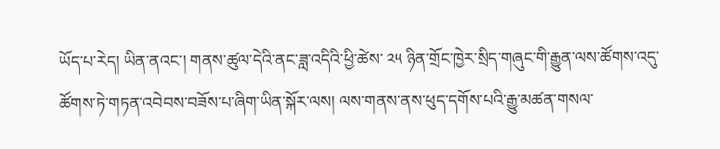ཡོད་པ་རེད། ཡིན་ནའང་། གནས་ཚུལ་དེའི་ནང་ཟླ་འདིའི་ཕྱི་ཚེས་ ༢༥ ཉིན་གྲོང་ཁྱེར་སྲིད་གཞུང་གི་རྒྱུན་ལས་ཚོགས་འདུ་ཚོགས་ཏེ་གཏན་འབེབས་བཟོས་པ་ཞིག་ཡིན་སྐོར་ལས། ལས་གནས་ནས་ཕུད་དགོས་པའི་རྒྱུ་མཚན་གསལ་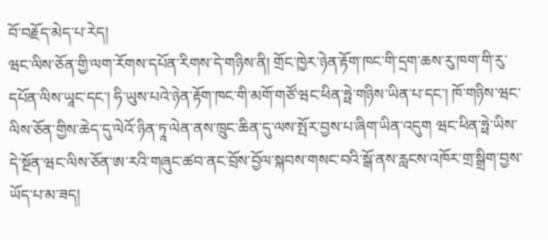བོ་བརྗོད་མེད་པ་རེད།
ཝང་ལིས་ཅོན་གྱི་ལག་རོགས་དཔོན་རིགས་དེ་གཉིས་ནི། གྲོང་ཁྱེར་ཉེན་རྟོག་ཁང་གི་དྲག་ཆས་རུ་ཁག་གི་རུ་དཔོན་ལིས་ཡཱང་དང་། ཧི་ཡུས་པའེ་ཉེན་རྟོག་ཁང་གི་མགོ་གཙོ་ཝང་ཕིན་ཧྥེ་གཉིས་ཡིན་པ་དང་། ཁོ་གཉིས་ཝང་ལིས་ཅོན་གྱིས་ཆེད་དུ་ལེའོ་ཉིན་ཏཱ་ལེན་ནས་ཁྲུང་ཆིན་དུ་ལས་སྤོར་བྱས་པ་ཞིག་ཡིན་འདུག ཝང་ཕིན་ཧྥེ་ཡིས་དེ་སྔོན་ཝང་ལིས་ཅོན་ཨ་རའི་གཞུང་ཚབ་ནང་བྲོས་བྱོལ་སྐབས་གསང་བའི་སྒོ་ནས་རླངས་འཁོར་གྲ་སྒྲིག་བྱས་ཡོད་པ་མ་ཟད།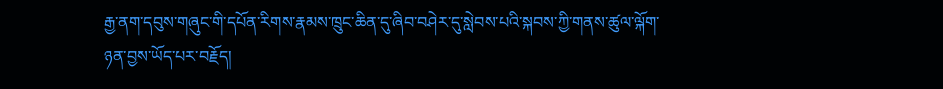རྒྱ་ནག་དབུས་གཞུང་གི་དཔོན་རིགས་རྣམས་ཁྲུང་ཆིན་དུ་ཞིབ་བཤེར་དུ་སླེབས་པའི་སྐབས་ཀྱི་གནས་ཚུལ་ལྐོག་ཉན་བྱས་ཡོད་པར་བརྗོད།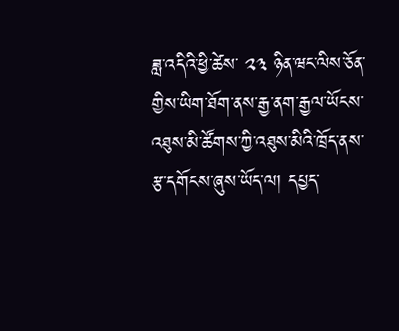ཟླ་འདིའི་ཕྱི་ཚེས་ ༢༣ ཉིན་ཝང་ལིས་ཅོན་གྱིས་ཡིག་ཐོག་ནས་རྒྱ་ནག་རྒྱལ་ཡོངས་འཐུས་མི་ཚོགས་ཀྱི་འཐུས་མིའི་ཁྲོད་ནས་རྩ་དགོངས་ཞུས་ཡོད་ལ། དཔྱད་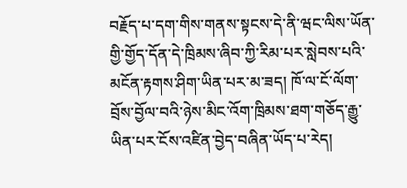བརྗོད་པ་དག་གིས་གནས་སྟངས་དེ་ནི་ཝང་ལིས་ཡོན་གྱི་གྱོད་དོན་དེ་ཁྲིམས་ཞིབ་ཀྱི་རིམ་པར་སླེབས་པའི་མངོན་རྟགས་ཤིག་ཡིན་པར་མ་ཟད། ཁོ་ལ་ངོ་ལོག་བྲོས་བྱོལ་བའི་ཉེས་མིང་འོག་ཁྲིམས་ཐག་གཅོད་རྒྱུ་ཡིན་པར་ངོས་འཛིན་བྱེད་བཞིན་ཡོད་པ་རེད།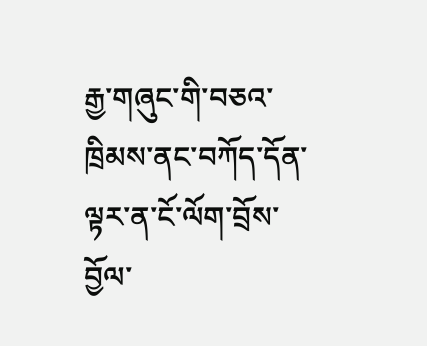རྒྱ་གཞུང་གི་བཅའ་ཁྲིམས་ནང་བཀོད་དོན་ལྟར་ན་ངོ་ལོག་བྲོས་བྱོལ་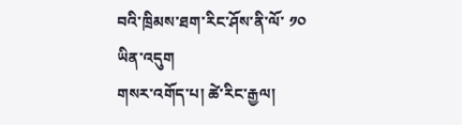བའི་ཁྲིམས་ཐག་རིང་ཤོས་ནི་ལོ་ ༡༠ ཡིན་འདུག
གསར་འགོད་པ། ཚེ་རིང་རྒྱལ།